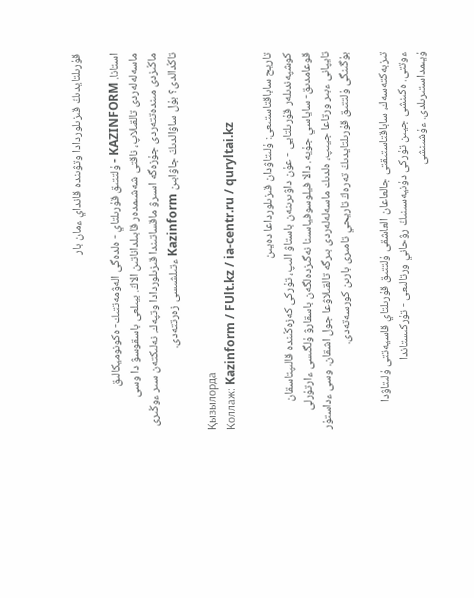قۇرىلتايدىڭ قىزىلوردادا وتۋىندە قانداي ءمان بار

استانا. KAZINFORM - ۇلتتىق قۇرىلتاي - ەلدەگى الەۋمەتتىك- ەكونوميكالىق ماسەلەلەردى تالقىلاپ، ناقتى شەشىمدەر قابىلداناتىن الاڭ. بيىلعى باسقوسۋ دا وسى ماڭىزدى مىندەتتەردى جۇزەگە اسىرۋ ماقساتىندا قىزىلوردادا وتپەك. نەلىكتەن سىر ءوڭىرى تاڭدالدى؟ بۇل ساۋالدىڭ جاۋابىن Kazinform ءتىلشىسى زەرتتەدى.

Қызылорда
Коллаж: Kazinform / FUlt.kz / ia-centr.ru / quryltai.kz

تاريح ساباقتاستىعى: ۇلىتاۋدان قىزىلورداعا دەيىن
كوشپەندىلەر قۇرىلتايى - عۇن داۋىرىنەن باستاۋ الىپ، تۇركى كەزەڭىندە قالىپتاسقان قوعامدىق- ساياسي جۇيە. دالا فيلوسوفياسىنا نەگىزدەلگەن باسقارۋ ۇلگىسى ءارتۇرلى تايپانى ءبىر ورتاعا جيىپ، ەلدىك ماسەلەلەردى بىرگە تالقىلاۋعا جول اشقان. وسى ءداستۇر بۇگىنگى ۇلتتىق قۇرىلتايدىڭ تەرەڭ تاريحي تامىرى بارىن كورسەتەدى.

تىزبەكتەسەك، ساباقتاستىقتى جالعاعان العاشقى ۇلتتىق قۇرىلتاي قاسيەتتى ۇلىتاۋدا ءوتتى. ەكىنشى جيىن تۇركى دۇنيەسىنىڭ رۋحاني ورتالىعى - تۇركىستاندا ۇيىمداستىرىلدى. ءۇشىنشى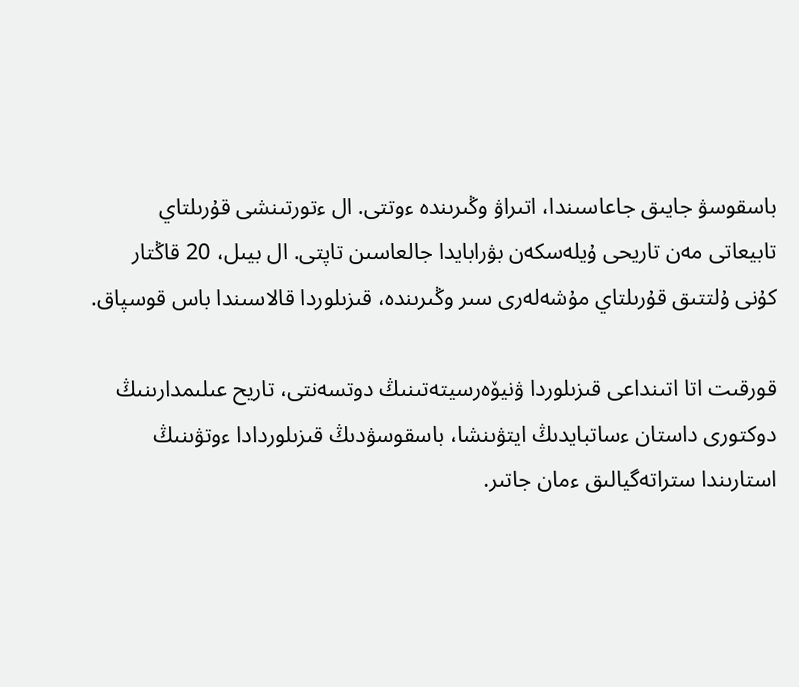باسقوسۋ جايىق جاعاسىندا، اتىراۋ وڭىرىندە ءوتتى. ال ءتورتىنشى قۇرىلتاي تابيعاتى مەن تاريحى ۇيلەسكەن بۋرابايدا جالعاسىن تاپتى. ال بيىل، 20 قاڭتار كۇنى ۇلتتىق قۇرىلتاي مۇشەلەرى سىر وڭىرىندە، قىزىلوردا قالاسىندا باس قوسپاق.

قورقىت اتا اتىنداعى قىزىلوردا ۋنيۆەرسيتەتىنىڭ دوتسەنتى، تاريح عىلىمدارىنىڭ دوكتورى داستان ءساتبايدىڭ ايتۋىنشا، باسقوسۋدىڭ قىزىلوردادا ءوتۋىنىڭ استارىندا ستراتەگيالىق ءمان جاتىر.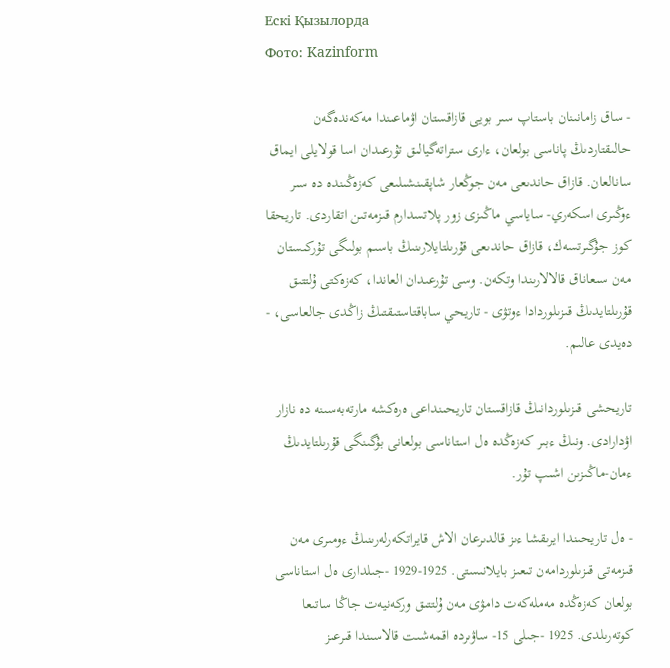Ескі Қызылорда
Фото: Kazinform

- ساق زامانىنان باستاپ سىر بويى قازاقستان اۋماعىندا مەكەندەگەن حالىقتاردىڭ پاناسى بولعان، ءارى ستراتەگيالىق تۇرعىدان اسا قولايلى ايماق سانالعان. قازاق حاندىعى مەن جوڭعار شاپقىنشىلىعى كەزەڭىندە دە سىر ءوڭىرى اسكەري- ساياسي ماڭىزى زور پلاتسدارم قىزمەتىن اتقاردى. تاريحقا كوز جۇگىرتسەك، قازاق حاندىعى قۇرىلتايلارىنىڭ باسىم بولىگى تۇركىستان مەن سىعاناق قالالارىندا وتكەن. وسى تۇرعىدان العاندا، كەزەكتى ۇلتتىق قۇرىلتايدىڭ قىزىلوردادا ءوتۋى - تاريحي ساباقتاستىقتىڭ زاڭدى جالعاسى، - دەيدى عالىم.

تاريحشى قىزىلوردانىڭ قازاقستان تاريحىنداعى ەرەكشە مارتەبەسىنە دە نازار اۋدارادى. ونىڭ ءبىر كەزەڭدە ەل استاناسى بولعانى بۇگىنگى قۇرىلتايدىڭ ءمان-ماڭىزىن اشىپ تۇر.

- ەل تاريحىندا ايرىقشا ءىز قالدىرعان الاش قايراتكەرلەرىنىڭ ءومىرى مەن قىزمەتى قىزىلوردامەن تىعىز بايلانىستى. 1925-1929 -جىلدارى ەل استاناسى بولعان كەزەڭدە مەملەكەت دامۋى مەن ۇلتتىق وركەنيەت جاڭا ساتىعا كوتەرىلدى. 1925 -جىلى 15- ساۋىردە اقمەشىت قالاسىندا قىرعىز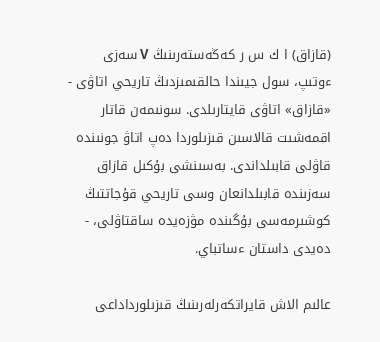(قازاق) ا ك س ر كەڭەستەرىنىڭ V سەزى ءوتىپ، سول جيىندا حالقىمىزدىڭ تاريحي اتاۋى - «قازاق» اتاۋى قايتارىلدى. سونىمەن قاتار اقمەشىت قالاسىن قىزىلوردا دەپ اتاۋ جونىندە قاۋلى قابىلداندى. بەسىنشى بۇكىل قازاق سەزىندە قابىلدانعان وسى تاريحي قۇجاتتىڭ كوشىرمەسى بۇگىندە مۋزەيدە ساقتاۋلى، - دەيدى داستان ءساتباي.

عالىم الاش قايراتكەرلەرىنىڭ قىزىلورداداعى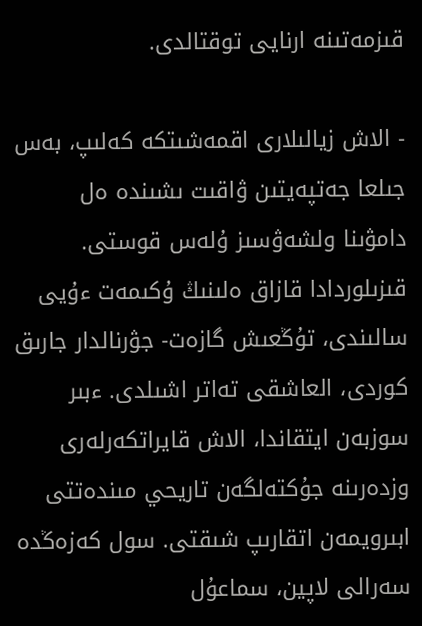قىزمەتىنە ارنايى توقتالدى.

- الاش زيالىلارى اقمەشىتكە كەلىپ، بەس جىلعا جەتپەيتىن ۋاقىت ىشىندە ەل دامۋىنا ولشەۋسىز ۇلەس قوستى. قىزىلوردادا قازاق ەلىنىڭ ۇكىمەت ءۇيى سالىندى، تۇڭعىش گازەت- جۋرنالدار جارىق كوردى، العاشقى تەاتر اشىلدى. ءبىر سوزبەن ايتقاندا، الاش قايراتكەرلەرى وزدەرىنە جۇكتەلگەن تاريحي مىندەتتى ابىرويمەن اتقارىپ شىقتى. سول كەزەڭدە سەرالى لاپين، سماعۇل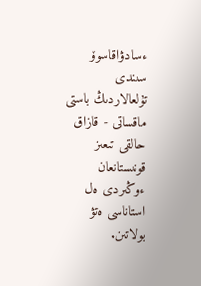ءسادۋاقاسوۆ سىندى تۇلعالاردىڭ باستى ماقساتى - قازاق حالقى تىعىز قونىستانعان ءوڭىردى ەل استاناسى ەتۋ بولاتىن.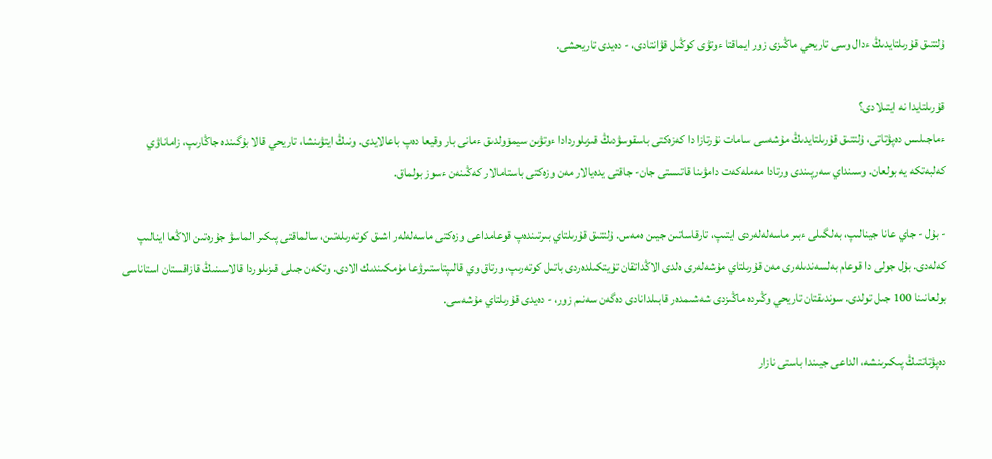ۇلتتىق قۇرىلتايدىڭ ءدال وسى تاريحي ماڭىزى زور ايماقتا ءوتۋى كوڭىل قۋانتادى، - دەيدى تاريحشى.

قۇرىلتايدا نە ايتىلادى؟
ءماجىلىس دەپۋتاتى، ۇلتتىق قۇرىلتايدىڭ مۇشەسى سامات نۇرتازا دا كەزەكتى باسقوسۋدىڭ قىزىلوردادا ءوتۋىن سيمۆولدىق ءمانى بار وقيعا دەپ باعالايدى. ونىڭ ايتۋىنشا، تاريحي قالا بۇگىندە جاڭارىپ، زاماناۋي كەلبەتكە يە بولعان. وسىنداي سەرپىندى ورتادا مەملەكەت دامۋىنا قاتىستى جان- جاقتى يدەيالار مەن وزەكتى باستامالار كەڭىنەن ءسوز بولماق.

- بۇل - جاي عانا جينالىپ، بەلگىلى ءبىر ماسەلەلەردى ايتىپ، تارقاساتىن جيىن ەمەس. ۇلتتىق قۇرىلتاي بىرتىندەپ قوعامداعى وزەكتى ماسەلەلەر اشىق كوتەرىلەتىن، سالماقتى پىكىر الماسۋ جۇرەتىن الاڭعا اينالىپ كەلەدى. بۇل جولى دا قوعام بەلسەندىلەرى مەن قۇرىلتاي مۇشەلەرى ەلدى الاڭداتقان تۇيتكىلدەردى باتىل كوتەرىپ، ورتاق وي قالىپتاستىرۋعا مۇمكىندىك الادى. وتكەن جىلى قىزىلوردا قالاسىنىڭ قازاقستان استاناسى بولعانىنا 100 جىل تولدى. سوندىقتان تاريحي وڭىردە ماڭىزدى شەشىمدەر قابىلدانادى دەگەن سەنىم زور، - دەيدى قۇرىلتاي مۇشەسى.

دەپۋتاتتىڭ پىكىرىنشە، الداعى جيىندا باستى نازار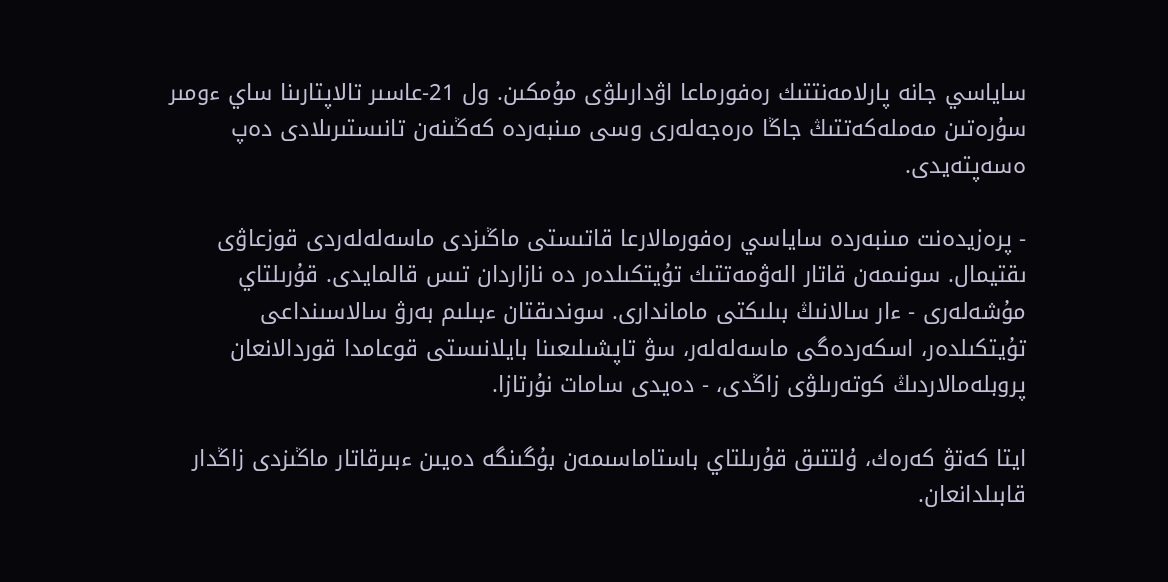ساياسي جانە پارلامەنتتىك رەفورماعا اۋدارىلۋى مۇمكىن. ول 21-عاسىر تالاپتارىنا ساي ءومىر سۇرەتىن مەملەكەتتىڭ جاڭا ەرەجەلەرى وسى مىنبەردە كەڭىنەن تانىستىرىلادى دەپ ەسەپتەيدى.

- پرەزيدەنت مىنبەردە ساياسي رەفورمالارعا قاتىستى ماڭىزدى ماسەلەلەردى قوزعاۋى ىقتيمال. سونىمەن قاتار الەۋمەتتىك تۇيتكىلدەر دە نازاردان تىس قالمايدى. قۇرىلتاي مۇشەلەرى - ءار سالانىڭ بىلىكتى ماماندارى. سوندىقتان ءبىلىم بەرۋ سالاسىنداعى تۇيتكىلدەر، اسكەردەگى ماسەلەلەر، سۋ تاپشىلىعىنا بايلانىستى قوعامدا قوردالانعان پروبلەمالاردىڭ كوتەرىلۋى زاڭدى، - دەيدى سامات نۇرتازا.

ايتا كەتۋ كەرەك، ۇلتتىق قۇرىلتاي باستاماسىمەن بۇگىنگە دەيىن ءبىرقاتار ماڭىزدى زاڭدار قابىلدانعان.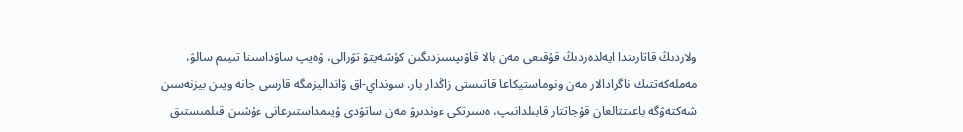ولاردىڭ قاتارىندا ايەلدەردىڭ قۇقىعى مەن بالا قاۋىپسىزدىگىن كۇشەيتۋ تۋرالى، ۆەيپ ساۋداسىنا تىيىم سالۋ، مەملەكەتتىك ناگرادالار مەن ونوماستيكاعا قاتىستى زاڭدار بار. سونداي-اق ۆانداليزمگە قارسى جانە ويىن بيزنەسىن شەكتەۋگە باعىتتالعان قۇجاتتار قابىلدانىپ، ەسىرتكى ءوندىرۋ مەن ساتۋدى ۇيىمداستىرعانى ءۇشىن قىلمىستىق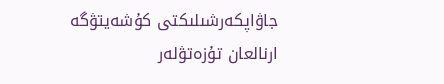جاۋاپكەرشىلىكتى كۇشەيتۋگە ارنالعان تۇزەتۋلەر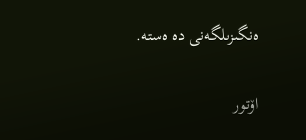ەنگىزىلگەنى دە ەستە.

اۆتور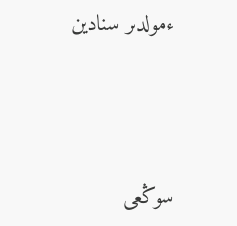ءمولدىر سنادين



سوڭعى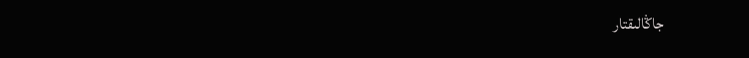جاڭالىقتار